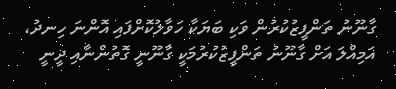ގާނޫނު ތަންފީޒުކުރުން ވަކި ބަޔަކާ ހަވާލުކޮށްފައި އޮންނަ ހިނދު، އަމިއްލަ އަށް ގާނޫނު ތަންފީޒުކުރުމަކީ ގާނޫނީ ގޮތުންނާއި ދީނީ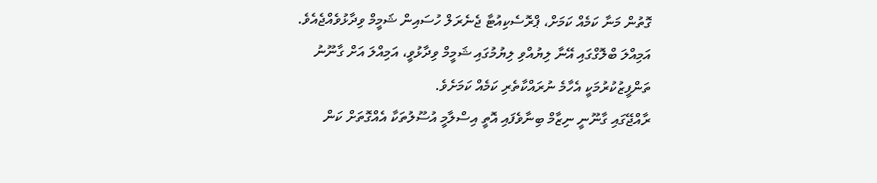ގޮތުން މަނާ ކަމެއް ކަމަށް، ޕްރޮސެކިއުޓާ ޖެނެރަލް ހުސައިން ޝަމީމް ވިދާޅުވެއްޖެއެވެ.
އަމިއްލަ ބްލޮގްގައި އޭނާ ލިޔުއްވި ލިޔުމުގައި ޝަމީމް ވިދާޅުވީ، އަމިއްލަ އަށް ގާނޫނު ތަންފީޒުކުރުމަކީ އެހާމެ ނުރައްކާތެރި ކަމެއް ކަމަށެވެ.
ރާއްޖޭގައި ގާނޫނީ ނިޒާމް ބިނާވެފައި އޮތީ އިސްލާމީ އުސޫލުތަކާ އެއްގޮތަށް ކަން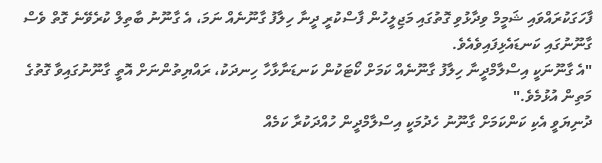ފާހަގަކުރައްވައި ޝަމީމް ވިދާޅުވި ގޮތުގައި މަޖިލީހުން ފާސްކުރީ ދީނާ ހިލާފު ގާނޫނެއް ނަމަ، އެ ގާނޫނު ބާތިލް ކުރެވޭނެ ގޮތް ވެސް ގާނޫނުގައި ކަނޑައެޅިފައިވެއެވެ.
"އެ ގާނޫނަކީ އިސްލާމްދީނާ ހިލާފު ގާނޫނެއް ކަމަށް ކޯޓަކުން ކަނޑަނާޅާހާ ހިނދަކު، ރައްޔިތުންނަށް އޮތީ ގާނޫނުގައިވާ ގޮތުގެ މަތިން އުޅުމެވެ."
ދުނިޔަވީ އެކި ކަންކަމަށް ގާނޫނު ހެދުމަކީ އިސްލާމްދީން ހުއްދަކުރާ ކަމެއް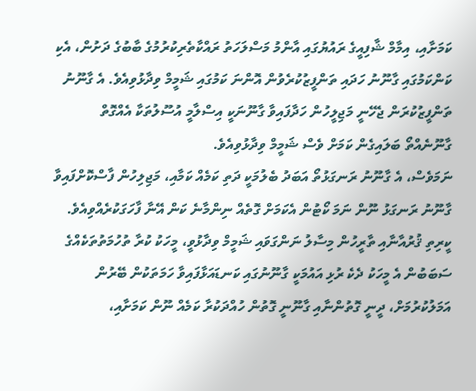ކަމަށާއި، އިމާމް ޝާފިއީގެ ރައުޔުގައި އާންމު މަސްލަހަތު ރައްކާތެރިކުރުމުގެ ބާބުގެ ދަށުން، އެކި ކަންކަމުގައި ގާނޫނު ހަދައި ތަންފީޒުކުރެވުން އޮންނަ ކަމުގައި ޝަމީމް ވިދާޅުވިއެވެ. އެ ގާނޫނު ތަންފީޒުކުރަން ޖެހޭނީ މަޖިލީހުން ހަދާފައިވާ ގާނޫނަކީ އިސްލާމީ އުސޫލުތަކާ އެއްގޮތް ގާނޫނެއްތޯ ބަލައިގެން ކަމަށް ވެސް ޝަމީމް ވިދާޅުވިއެވެ.
ނަމަވެސް، އެ ގާނޫނު ރަނގަޅުތޯ އަބަދު ބެލުމަކީ ދަތި ކަމެއް ކަމާއި، މަޖިލިހުން ފާސްކޮށްފައިވާ ގާނޫނު ރަނގަޅު ނޫން ނަމަ ކޯޓުން އެކަމަށް ގޮތެއް ނިންމާނެ ކަން އޭނާ ފާހަގަކުރެއްވިއެވެ.
ކީރިތި ޤުރުއާނާއި ތާރީހުން މިސާލު ނަންގަވައި ޝަމީމް ވިދާޅުވީ، މީހަކު ކުރާ ތުހުމަތުތަކެއްގެ ސަބަބުން އެ މީހަކު ދެކެ ރުޅި އައުމަކީ ގާނޫނުގައި ކަނޑައަޅާފައިވާ ހަމަތަކުން ބޭރުން އަމަލުކުރުމަށް، ދީނީ ގޮތުންނާއި ގާނޫނީ ގޮތުން ހުއްދަކުރާ ކަމެއް ނޫން ކަމަށާއި،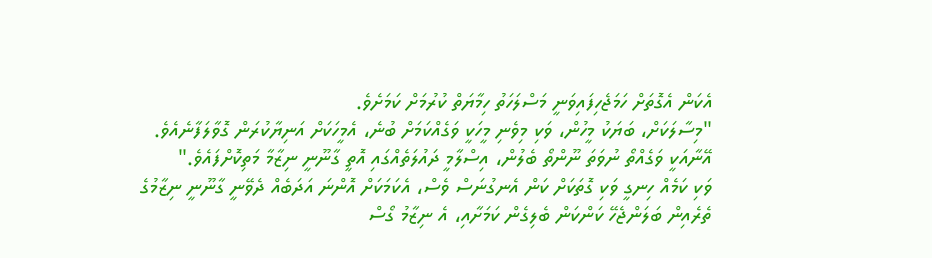އެކަން އެގޮތަށް ހަމަޖެހިފައިވަނީ މަސްލަހަތު ހިމާޔަތް ކުރުމަށް ކަމަށެވެ.
"މިސާލަކަށް، ބަޔަކު މީހުން، ވަކި މިވެނި މީހަކީ ވަގެއްކަމަށް ބުނެ، އެމީހަކަށް އަނިޔާކުރަން ގޮވާލަފާނެއެވެ. އޭނާއަކީ ވަގެއްތޯ ނުވަތަ ނޫންތޯ ބެލުން، އިސްލާމީ ދައުލަތެއްގައި އޮތީ ގާނޫނީ ނިޒާމާ މަތިކޮށްފައެވެ."
ވަކި ކަމެއް ހިނގީ ވަކި ގޮތަކަށް ކަން އެނގުނަސް ވެސް، އެކަމަކަށް އޮންނަ އަދަބެއް ދެވޭނީ ގާނޫނީ ނިޒާމުގެ ތެރެއިން ބަލަންޖެހޭ ކަންކަން ބެލިގެން ކަމަށާއި، އެ ނިޒާމު ގޯސް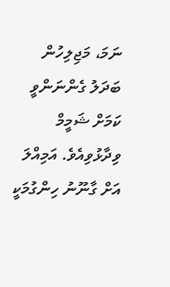ނަމަ، މަޖިލިހުން ބަދަލު ގެންނަންވީ ކަމަށް ޝަމީމް ވިދާޅުވިއެވެ. އަމިއްލަ އަށް ގާނޫނު ހިންގުމަކީ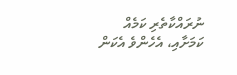ނުރައްކާތެރި ކަމެއް ކަމަށާއި، އެހެންވެ އެކަން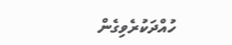ހުއްދަކުރެވިގެން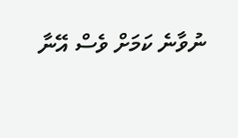ނުވާނެ ކަމަށް ވެސް އޭނާ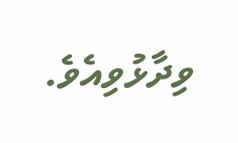ވިދާޅުވިއެވެ.